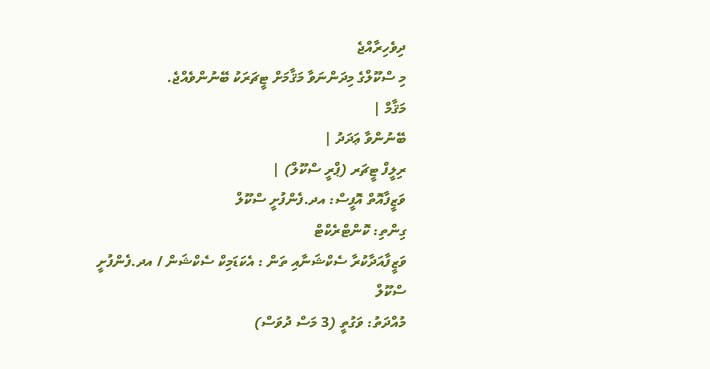ދިވެހިރާއްޖެ
މި ސްކޫލްގެ މިދަންނަވާ މަޤާމަށް ޓީޗަރަކު ބޭނުންވެއްޖެ.
މަޤާމް |
ބޭނުންވާ ޢަދަދު |
ރިލީފް ޓީޗަރ (ޕްރީ ސްކޫލް) |
ވަޒީފާއޮތް އޮފީސް: އދ.ފެންފުށީ ސްކޫލް
ގިންތި: ކޮންޓްރެކްޓް
ވަޒީފާއަދާކުރާ ސެކްޝަނާއި ތަން : އެކަޑަމިކް ސެކްޝަން / އދ.ފެންފުށީ ސްކޫލް
މުއްދަތު: ވަގުތީ (3 މަސް ދުވަސް)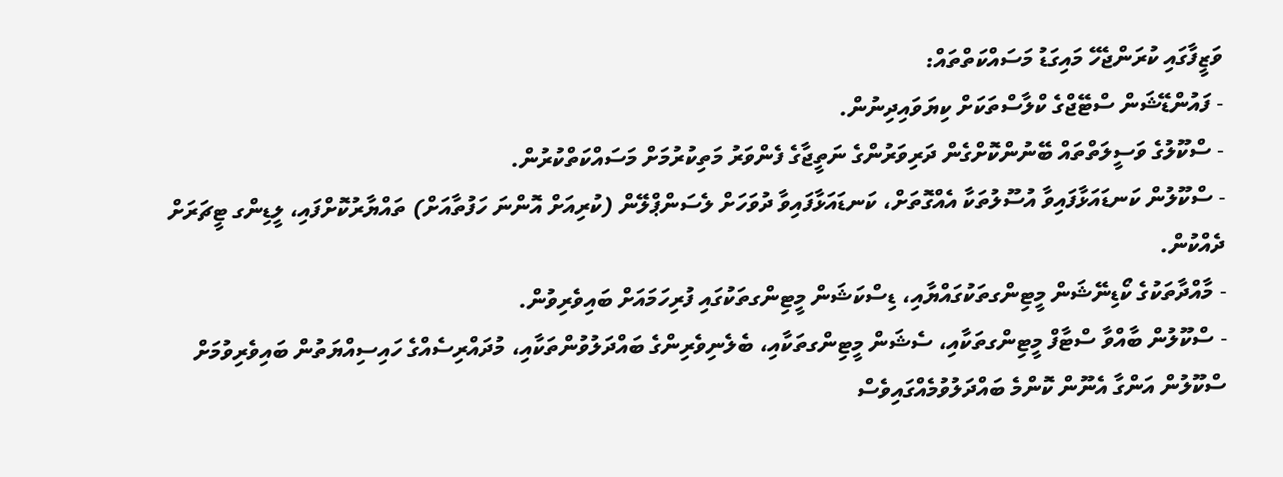ވަޒީފާގައި ކުރަންޖެހޭ މައިގަޑު މަސައްކަތްތައް:
- ފައުންޑޭޝަން ސްޓޭޖްގެ ކްލާސްތަކަށް ކިޔަވައިދިނުން.
- ސްކޫލުގެ ވަސީލަތްތައް ބޭނުންކޮށްގެން ދަރިވަރުންގެ ނަތީޖާގެ ފެންވަރު މަތިކުރުމަށް މަސައްކަތްކުރުން.
- ސްކޫލުން ކަނޑައަޅާފައިވާ އުސޫލުތަކާ އެއްގޮތަށް، ކަނޑައަޅާފައިވާ ދުވަހަށް ލެސަންޕްލޭން (ކުރިއަށް އޮންނަ ހަފުތާއަށް) ތައްޔާރުކޮށްފައި، ލީޑިންގ ޓީޗަރަށް ދެއްކުން.
- މާއްދާތަކުގެ ކޯޑިނޭޝަން މީޓިންގތަކުގައްޔާއި، ޑިސްކަޝަން މީޓިންގތަކުގައި ފުރިހަމައަށް ބައިވެރިވުން.
- ސްކޫލުން ބާއްވާ ސްޓާފް މީޓިންގތަކާއި، ސެޝަން މީޓިންގތަކާއި، ބެލެނިވެރިންގެ ބައްދަލުވުންތަކާއި، މުދައްރިސެއްގެ ހައިސިއްޔަތުން ބައިވެރިވުމަށް ސްކޫލުން އަންގާ އެނޫން ކޮންމެ ބައްދަލުވުމެއްގައިވެސް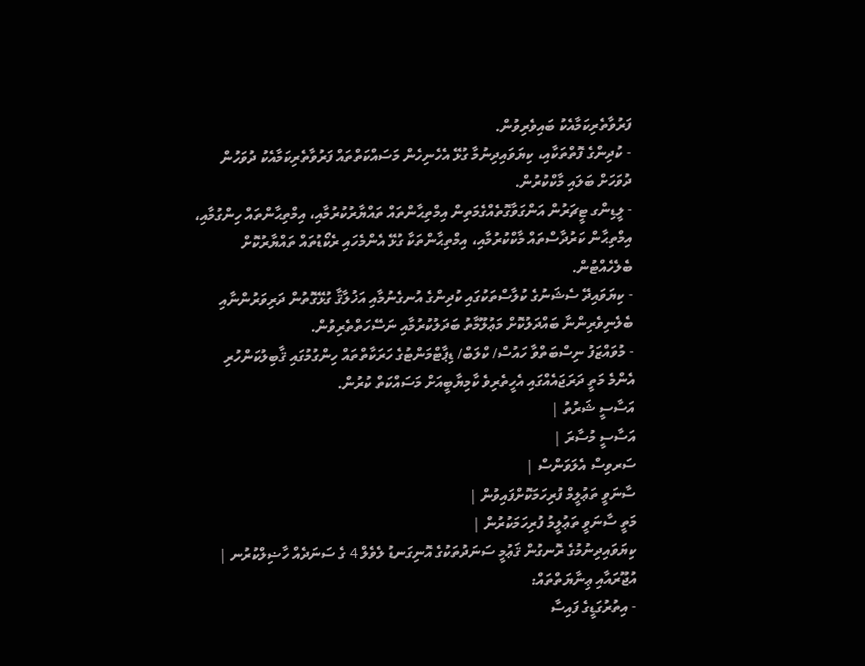ފަރުވާތެރިކަމާއެކު ބައިވެރިވުން.
- ކުދިންގެ ފޮތްތަކާއި، ކިޔަވައިދިނުމާ ގުޅޭ އެހެނިހެން މަސައްކަތްތައް ފަރުވާތެރިކަމާއެކު ދުވަހުން ދުވަހަށް ބަލައި މާކްކުރުން.
- ލީޑިންގ ޓީޗަރުން އަންގަވާގޮތެއްގެމަތިން އިމްތިޙާންތައް ތައްޔާރުކުރުމާއި، އިމްތިޙާންތައް ހިންގުމާއި، އިމްތިޙާން ކަރުދާސްތައް މާކްކުރުމާއި، އިމްތިޙާންތަކާ ގުޅޭ އެންމެހައި ރެކޯޑުތައް ތައްޔާރުކޮށް ބެލެހެއްޓުން.
- ކިޔަވައިދޭ ސެޝަނުގެ ކުލާސްތަކުގައި ކުދިންގެ އުނގެނުމާއި އަޚުލާޤާ ގުޅޭގޮތުން ދަރިވަރުންނާއި ބެލެނިވެރިންނާ ބައްދަލުކޮށް މަޢުލޫމާތު ބަދަލުކުރުމާއި ނަސޭހަތްތެރިވުން.
- މުވައްޒަފު ނިސްބަތްވާ ހައުސް/ ކްލަބް/ ޑިޕާޓްމަންޓުގެ ހަރަކާތްތައް ހިންގުމުގައި ޤާބިލުކަންހުރި އެންމެ މަތީ ދަރަޖައެއްގައި އެހީތެރިވެ ކާމިޔާބީއަށް މަސައްކަތް ކުރުން.
އަސާސީ ޝަރުތު |
އަސާސީ މުސާރަ |
ސަރވިސް އެލަވަންސް |
ސާނަވީ ތަޢުލީމް ފުރިހަމަކޮށްފައިވުން |
މަތީ ސާނަވީ ތަޢުލީމު ފުރިހަމަކުރުން |
ކިޔަވައިދިނުމުގެ ރޮނގުން ޤަޢުމީ ސަނަދުތަކުގެ އޮނިގަނޑު ލެވެލް 4 ގެ ސަނަދެއް ހާޟިލްކުރުނ |
އުޖޫރައާއި ޢިނާޔަތްތައް:
- އިތުރުގަޑީގެ ފައިސާ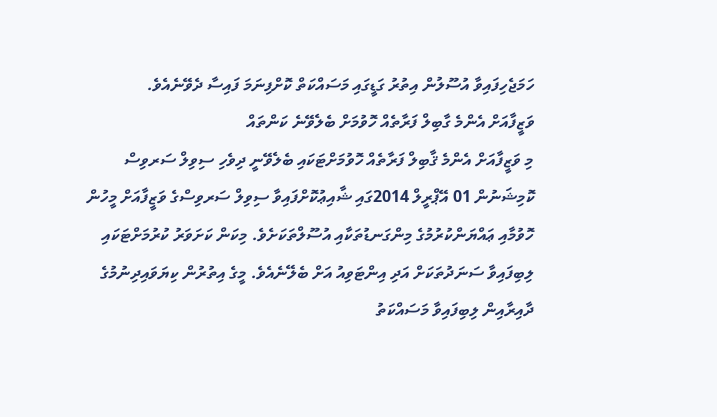ހަމަޖެހިފައިވާ އުސޫލުން އިތުރު ގަޑީގައި މަސައްކަތް ކޮށްފިނަމަ ފައިސާ ދެވޭނެއެވެ.
ވަޒީފާއަށް އެންމެ ގާބިލް ފަރާތެއް ހޮވުމަށް ބެލެވޭނެ ކަންތައް
މި ވަޒީފާއަށް އެންމެ ޤާބިލް ފަރާތެއް ހޮވުމަށްޓަކައި ބެލެވޭނީ ދިވެހި ސިވިލް ސަރވިސް ކޮމިޝަނުން 01 އޭޕްރީލް 2014ގައި ޝާއިޢުކޮށްފައިވާ ސިވިލް ސަރވިސްގެ ވަޒީފާއަށް މީހުން ހޮވުމާއި ޢައްޔަންކުރުމުގެ މިންގަނޑުތަކާއި އުސޫލްތަކަށެވެ. މިކަން ކަށަވަރު ކުރުމަށްޓަކައި ލިބިފައިވާ ސަނަދުތަކަށް އަދި އިންޓަވިއު އަށް ބެލޭނެއެވެ. މީގެ އިތުރުން ކިޔަވައިދިނުމުގެ ދާއިރާއިން ލިބިފައިވާ މަސައްކަތު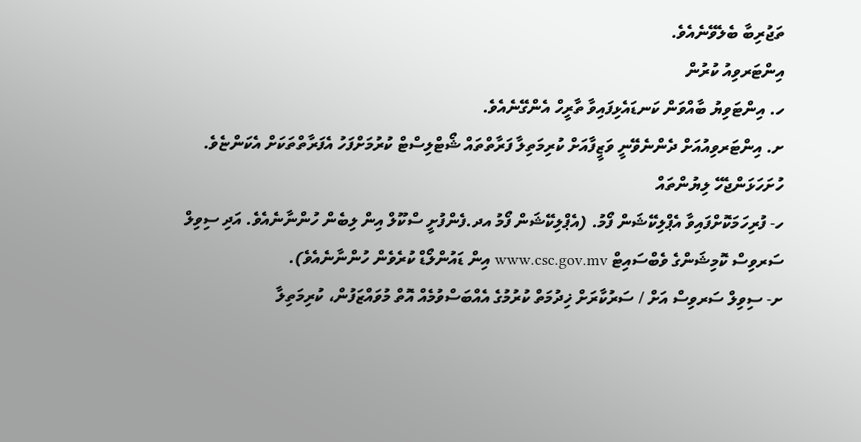ތަޖުރިބާ ބެލެވޭނެއެވެ.
އިންޓަރވިއު ކުރުން
ހ. އިންޓަވިޔު ބާއްވަން ކަނޑައެޅިފައިވާ ތާރީހް އެންގޭނެއެވެ.
ށ. އިންޓަރވިއުއަށް ދެންނެވޭނީ ވަޒީފާއަށް ކުރިމަތިލާ ފަރާތްތައް ޝޯޓްލިސްޓް ކުރުމަށްފަހު އެފަރާތްތަކަށް އެކަންޏެވެ.
ހުށަހަޅަންޖެހޭ ލިޔުންތައް
ހ- ފުރިހަމަކޮށްފައިވާ އެޕްލިކޭޝަން ފޯމު. (އެޕްލިކޭޝަން ފޯމު އދ.ފެންފުށީ ސްކޫލް އިން ލިބެން ހުންނާނެއެވެ. އަދި ސިވިލް ސަރވިސް ކޮމިޝަންގެ ވެބްސައިޓް www.csc.gov.mv އިން ޑައުންލޯޑް ކުރެވެން ހުންނާނެއެވެ).
ށ- ސިވިލް ސަރވިސް އަށް / ސަރުކާރަށް ޚިދުމަތް ކުރުމުގެ އެއްބަސްވުމެއް އޮތް މުވައްޒަފުން، ކުރިމަތިލާ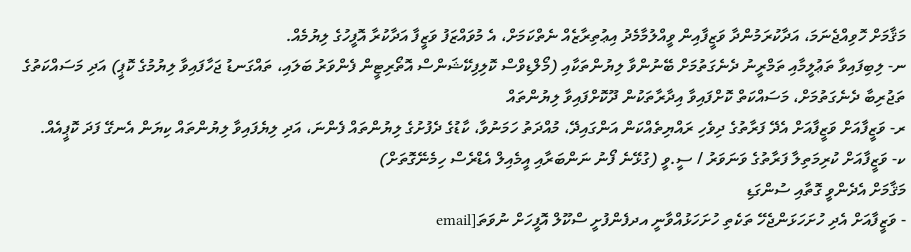މަޤާމަށް ހޮވިއްޖެނަމަ، އަދާކުރަމުންދާ ވަޒީފާއިން ވީއްލުމާމެދު އިޢުތިރާޒެއް ނެތްކަމަށް، އެ މުވައްޒަފު ވަޒީފާ އަދާކުރާ އޮފީހުގެ ލިޔުމެއް.
ނ- ލިބިފައިވާ ތަޢުލީމާއި ތަމްރީނު ދެނެގަތުމަށް ބޭނުންވާ ލިޔުންތަކާއި (މޯލްޑިވްސް ކޮލިފިކޭޝަންސް އޮތޯރިޓީން ފެންވަރު ބަލައި، ތައްގަނޑު ޖަހާފައިވާ ލިޔުމުގެ ކޮޕީ) އަދި މަސައްކަތުގެ ތަޖުރިބާ ދެނެގަތުމަށް، މަސައްކަތް ކޮށްފައިވާ އިދާރާތަކުން ދޫކޮށްފައިވާ ލިޔުންތައް
ރ- ވަޒީފާއަށް ވަޒީފާއަށް އެދޭ ފަރާތުގެ ދިވެހި ރައްޔިތެއްކަން އަންގައިދޭ، މުއްދަތު ހަމަނުވާ، ކާޑުގެ ދެފުށުގެ ލިޔުންތައް ފެންނަ، އަދި ލިޔެފައިވާ ލިޔުންތައް ކިޔަން އެނގޭ ފަދަ ކޮޕީއެއް.
ކ- ވަޒީފާއަށް ކުރިމަތިލާ ފަރާތުގެ ވަނަވަރު / ސީ.ވީ (ގުޅޭނެ ފޯނު ނަންބަރާއި އީމެއިލް އެޑްރެސް ހިމެނޭގޮތަށް)
މަޤާމަށް އެދެންވީ ގޮތާއި ސުންގަޑި
- ވަޒީފާއަށް އެދި ހުށަހަޅަންޖެހޭ ތަކެތި ހުށަހަޅުއްވާނީ އދފެންފުށީ ސްކޫލް އޮފީހަށް ނުވަތަ[email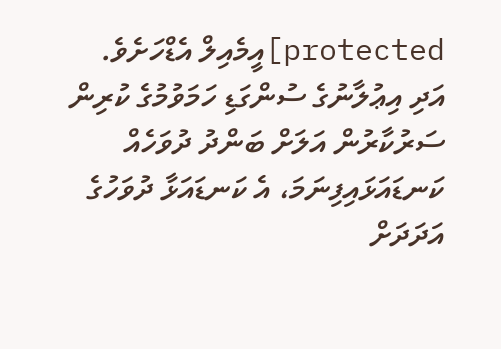protected]އީމެއިލް އެޑްހަށެވެ. އަދި އިޢުލާނުގެ ސުންގަޑި ހަމަވުމުގެ ކުރިން ސަރުކާރުން އަލަށް ބަންދު ދުވަހެއް ކަނޑައަޅައިފިނަމަ، އެ ކަނޑައަޅާ ދުވަހުގެ އަދަދަށް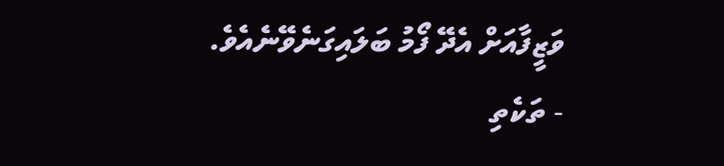ވަޒީފާއަށް އެދޭ ފޯމު ބަލައިގަނެވޭނެއެވެ.
- ތަކެތި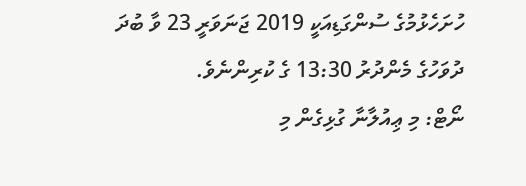ހުށަހެޅުމުގެ ސުންގަޑިއަކީ 2019 ޖަނަވަރީ 23 ވާ ބުދަ ދުވަހުގެ މެންދުރު 13:30 ގެ ކުރިންނެވެ.
ނޯޓް: މި ޢިއުލާނާ ގުޅިގެން މި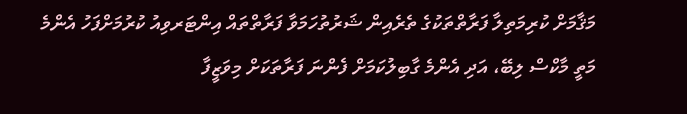މަޤާމަށް ކުރިމަތިލާ ފަރާތްތަކުގެ ތެރެއިން ޝަރުތުހަމަވާ ފަރާތްތައް އިންޓަރވިއު ކުރުމަށްފަހު އެންމެ މަތީ މާކްސް ލިބޭ، އަދި އެންމެ ގާބިލުކަމަށް ފެންނަ ފަރާތަކަށް މިވަޒީފާ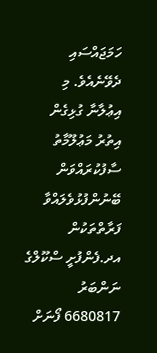ހަމަޖައްސައި ދެވޭނެއެވެ. މި އިޢުލާނާ ގުޅިގެން އިތުރު މަޢުލޫމާތު ސާފުކުރައްވަން ބޭނުންފުޅުވެލައްވާ ފަރާތްތަކުން އދ.ފެންފުށީ ސްކޫލްގެ ނަންބަރު 6680817 ފޯނަށް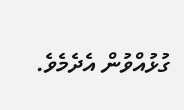ގުޅުއްވުން އެދެމެވެ.